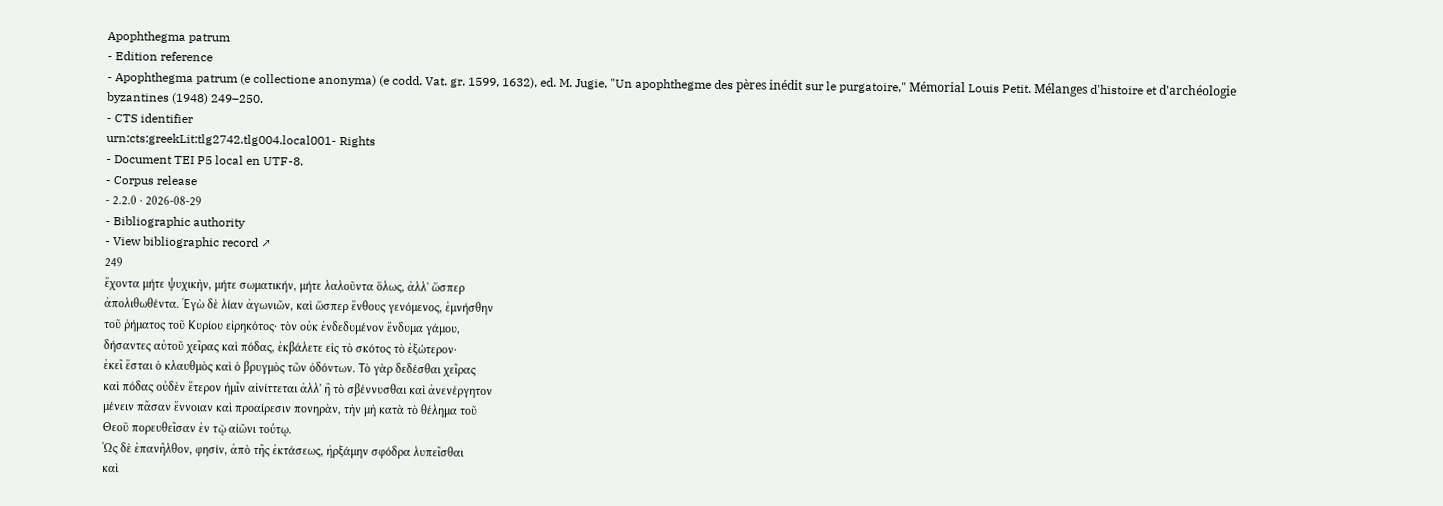Apophthegma patrum
- Edition reference
- Apophthegma patrum (e collectione anonyma) (e codd. Vat. gr. 1599, 1632), ed. M. Jugie, "Un apophthegme des pères inédit sur le purgatoire," Mémorial Louis Petit. Mélanges d'histoire et d'archéologie byzantines (1948) 249–250.
- CTS identifier
urn:cts:greekLit:tlg2742.tlg004.local001- Rights
- Document TEI P5 local en UTF-8.
- Corpus release
- 2.2.0 · 2026-08-29
- Bibliographic authority
- View bibliographic record ↗
249
ἔχοντα μήτε ψυχικὴν, μήτε σωματικήν, μήτε λαλοῦντα ὅλως, ἀλλ' ὥσπερ
ἀπολιθωθέντα. Ἐγὼ δὲ λίαν ἀγωνιῶν, καὶ ὥσπερ ἔνθους γενόμενος, ἐμνήσθην
τοῦ ῥήματος τοῦ Κυρίου εἰρηκότος· τὸν οὐκ ἐνδεδυμένον ἔνδυμα γάμου,
δήσαντες αὐτοῦ χεῖρας καὶ πόδας, ἐκβάλετε εἰς τὸ σκότος τὸ ἐξώτερον·
ἐκεῖ ἔσται ὁ κλαυθμὸς καὶ ὁ βρυγμὸς τῶν ὀδόντων. Τὸ γὰρ δεδέσθαι χεῖρας
καὶ πόδας οὐδὲν ἕτερον ἡμῖν αἰνίττεται ἀλλ' ἢ τὸ σβέννυσθαι καὶ ἀνενέργητον
μένειν πᾶσαν ἔννοιαν καὶ προαίρεσιν πονηρὰν, τὴν μὴ κατὰ τὸ θέλημα τοῦ
Θεοῦ πορευθεῖσαν ἐν τῷ αἰῶνι τούτῳ.
Ὡς δὲ ἐπανῆλθον, φησίν, ἀπὸ τῆς ἐκτάσεως, ἠρξάμην σφόδρα λυπεῖσθαι
καὶ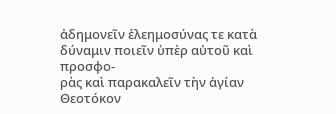ἀδημονεῖν ἐλεημοσύνας τε κατὰ δύναμιν ποιεῖν ὑπὲρ αὐτοῦ καὶ προσφο-
ρὰς καὶ παρακαλεῖν τὴν ἁγίαν Θεοτόκον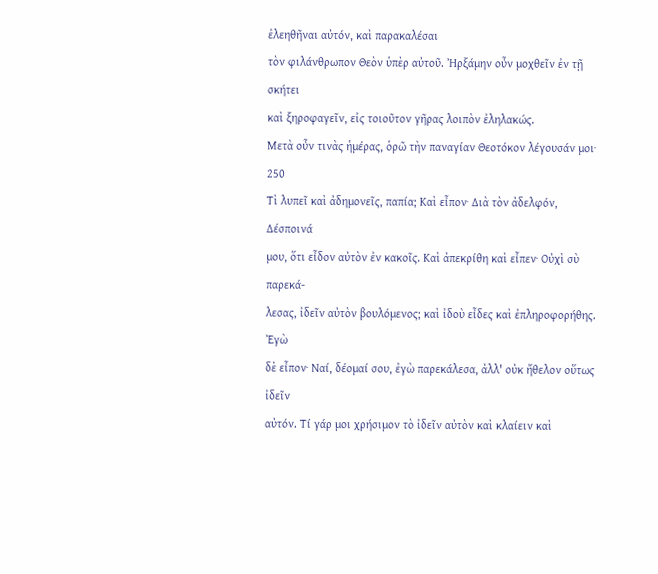ἐλεηθῆναι αὐτόν, καὶ παρακαλέσαι
τὸν φιλάνθρωπον Θεὸν ὑπὲρ αὐτοῦ. Ἠρξάμην οὖν μοχθεῖν ἐν τῇ σκήτει
καὶ ξηροφαγεῖν, εἰς τοιοῦτον γῆρας λοιπὸν ἐληλακώς.
Μετὰ οὖν τινὰς ἡμέρας, ὁρῶ τὴν παναγίαν Θεοτόκον λέγουσάν μοι·
250
Τὶ λυπεῖ καὶ ἀδημονεῖς, παπία; Καὶ εἶπον· Διὰ τὸν ἀδελφόν, Δέσποινά
μου, ὅτι εἶδον αὐτὸν ἐν κακοῖς. Καὶ ἀπεκρίθη καὶ εἶπεν· Οὐχὶ σὺ παρεκά-
λεσας, ἰδεῖν αὐτὸν βουλόμενος; καὶ ἰδοὺ εἶδες καὶ ἐπληροφορήθης. Ἐγὼ
δὲ εἶπον· Ναί, δέομαί σου, ἐγὼ παρεκάλεσα, ἀλλ' οὐκ ἤθελον οὕτως ἰδεῖν
αὐτόν. Τί γάρ μοι χρήσιμον τὸ ἰδεῖν αὐτὸν καὶ κλαίειν καὶ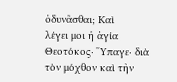ὀδυνᾶσθαι; Καὶ
λέγει μοι ἡ ἁγία Θεοτόκος· Ὕπαγε· διὰ τὸν μόχθον καὶ τὴν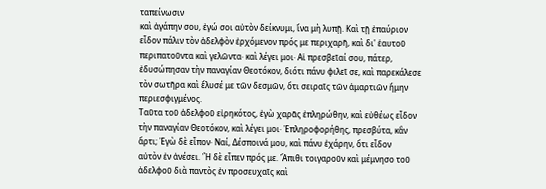ταπείνωσιν
καὶ ἀγάπην σου, ἐγώ σοι αὐτὸν δείκνυμι, ἵνα μὴ λυπῇ. Καὶ τῇ ἐπαύριον
εἶδον πάλιν τὸν ἀδελφὸν ἐρχόμενον πρός με περιχαρῆ, καὶ δι' ἑαυτοῦ
περιπατοῦντα καὶ γελῶντα· καὶ λέγει μοι· Αἱ πρεσβεῖαί σου, πάτερ,
ἐδυσώπησαν τὴν παναγίαν Θεοτόκον, διότι πάνυ φιλεῖ σε, καὶ παρεκάλεσε
τὸν σωτῆρα καὶ ἔλυσέ με τῶν δεσμῶν, ὅτι σειραῖς τῶν ἁμαρτιῶν ἤμην
περιεσφιγμένος.
Ταῦτα τοῦ ἀδελφοῦ εἰρηκότος, ἐγὼ χαρᾶς ἐπληρώθην, καὶ εὐθέως εἶδον
τὴν παναγίαν Θεοτόκον, καὶ λέγει μοι· Ἐπληροφορήθης, πρεσβύτα, κἂν
ἄρτι; Ἐγὼ δὲ εἶπον· Ναί, Δέσποινά μου, καὶ πάνυ ἐχάρην, ὅτι εἶδον
αὐτὸν ἐν ἀνέσει. Ἣ δὲ εἶπεν πρός με. Ἄπιθι τοιγαροῦν καὶ μέμνησο τοῦ
ἀδελφοῦ διὰ παντὸς ἐν προσευχαῖς καὶ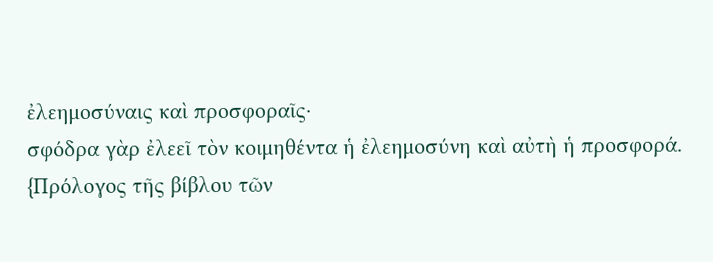ἐλεημοσύναις καὶ προσφοραῖς·
σφόδρα γὰρ ἐλεεῖ τὸν κοιμηθέντα ἡ ἐλεημοσύνη καὶ αὐτὴ ἡ προσφορά.
{Πρόλογος τῆς βίβλου τῶν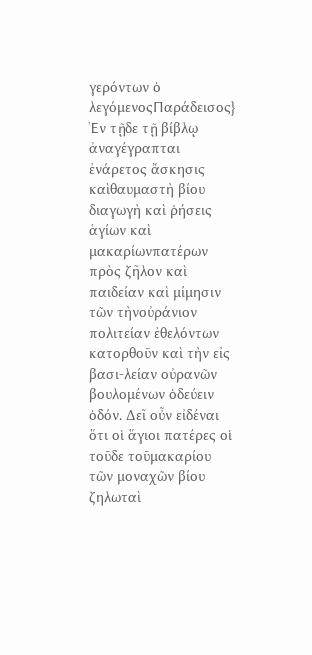γερόντων ὁ λεγόμενοςΠαράδεισος} Ἐν τῇδε τῇ βίβλῳ ἀναγέγραπται ἐνάρετος ἄσκησις καὶθαυμαστὴ βίου διαγωγὴ καὶ ῥήσεις ἁγίων καὶ μακαρίωνπατέρων πρὸς ζῆλον καὶ παιδείαν καὶ μίμησιν τῶν τὴνοὐράνιον πολιτείαν ἐθελόντων κατορθοῦν καὶ τὴν εἰς βασι-λείαν οὐρανῶν βουλομένων ὁδεύειν ὁδόν. Δεῖ οὖν εἰδέναι ὅτι οἱ ἅγιοι πατέρες οἱ τοῦδε τοῦμακαρίου τῶν μοναχῶν βίου ζηλωταὶ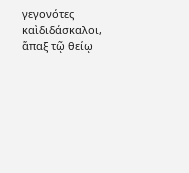γεγονότες καὶδιδάσκαλοι, ἅπαξ τῷ θείῳ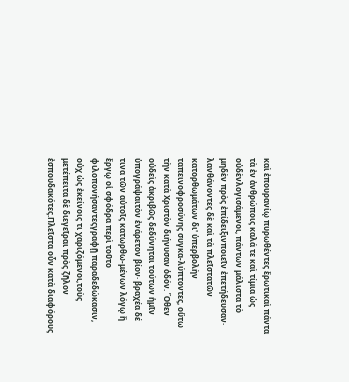καὶ ἐπουρανίῳ πυρωθέντες ἔρωτικαὶ πάντα τὰ ἐν ἀνθρώποις καλά τε καὶ τίμια ὡς οὐδὲνλογισάμενοι, πάντων μάλιστα τὸ μηδὲν πρὸς ἐπίδειξινποιεῖν ἐπετήδευσαν· λανθάνοντες δὲ καὶ τὰ πλεῖστατῶν κατορθωμάτων δι' ὑπερβολὴν ταπεινοφροσύνης συγκα-λύπτοντες, οὕτω τὴν κατὰ Χριστὸν διήνυσαν ὁδόν. Ὅθεν οὐδεὶς ἀκριβῶς δεδύνηται τούτων ἡμῖν ὑπογράψαιτὸν ἐνάρετον βίον· βραχέα δέ τινα τῶν αὐτοῖς κατωρθω-μένων λόγῳ ἢ ἔργῳ οἱ σφόδρα περὶ τοῦτο φιλοπονήσαντεςγραφῇ παραδεδώκασιν, οὐχ ὡς ἐκείνοις τι χαριζόμενοι,τοὺς μετέπειτα δὲ διεγεῖραι πρὸς ζῆλον ἐσπουδακότες.Πλεῖστα οὖν κατὰ διαφόρους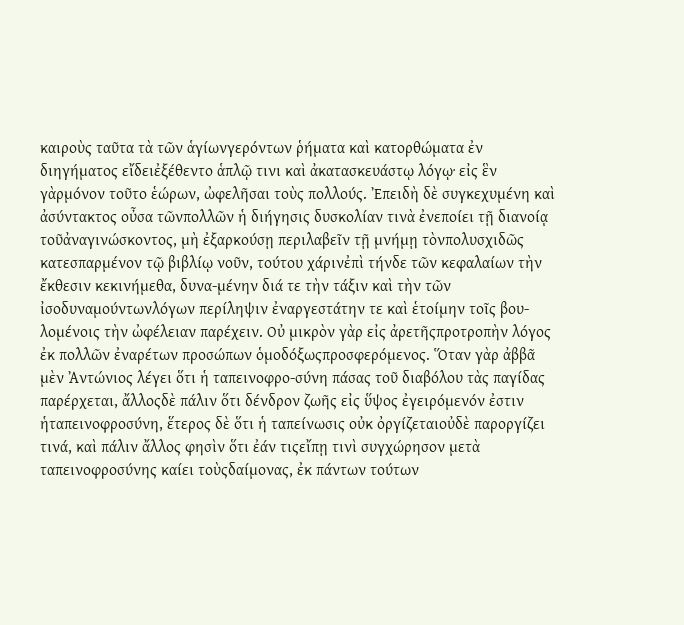καιροὺς ταῦτα τὰ τῶν ἁγίωνγερόντων ῥήματα καὶ κατορθώματα ἐν διηγήματος εἴδειἐξέθεντο ἁπλῷ τινι καὶ ἀκατασκευάστῳ λόγῳ· εἰς ἓν γὰρμόνον τοῦτο ἑώρων, ὠφελῆσαι τοὺς πολλούς. Ἐπειδὴ δὲ συγκεχυμένη καὶ ἀσύντακτος οὖσα τῶνπολλῶν ἡ διήγησις δυσκολίαν τινὰ ἐνεποίει τῇ διανοίᾳ τοῦἀναγινώσκοντος, μὴ ἐξαρκούσῃ περιλαβεῖν τῇ μνήμῃ τὸνπολυσχιδῶς κατεσπαρμένον τῷ βιβλίῳ νοῦν, τούτου χάρινἐπὶ τήνδε τῶν κεφαλαίων τὴν ἔκθεσιν κεκινήμεθα, δυνα-μένην διά τε τὴν τάξιν καὶ τὴν τῶν ἰσοδυναμούντωνλόγων περίληψιν ἐναργεστάτην τε καὶ ἑτοίμην τοῖς βου-λομένοις τὴν ὠφέλειαν παρέχειν. Οὐ μικρὸν γὰρ εἰς ἀρετῆςπροτροπὴν λόγος ἐκ πολλῶν ἐναρέτων προσώπων ὁμοδόξωςπροσφερόμενος. Ὅταν γὰρ ἀββᾶ μὲν Ἀντώνιος λέγει ὅτι ἡ ταπεινοφρο-σύνη πάσας τοῦ διαβόλου τὰς παγίδας παρέρχεται, ἄλλοςδὲ πάλιν ὅτι δένδρον ζωῆς εἰς ὕψος ἐγειρόμενόν ἐστιν ἡταπεινοφροσύνη, ἕτερος δὲ ὅτι ἡ ταπείνωσις οὐκ ὀργίζεταιοὐδὲ παροργίζει τινά, καὶ πάλιν ἄλλος φησὶν ὅτι ἐάν τιςεἴπῃ τινὶ συγχώρησον μετὰ ταπεινοφροσύνης καίει τοὺςδαίμονας, ἐκ πάντων τούτων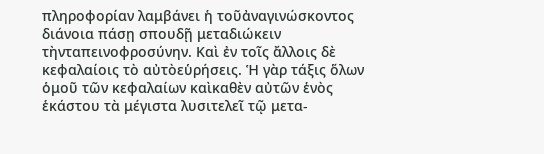πληροφορίαν λαμβάνει ἡ τοῦἀναγινώσκοντος διάνοια πάσῃ σπουδῇ μεταδιώκειν τὴνταπεινοφροσύνην. Καὶ ἐν τοῖς ἄλλοις δὲ κεφαλαίοις τὸ αὐτὸεὑρήσεις. Ἡ γὰρ τάξις ὅλων ὁμοῦ τῶν κεφαλαίων καὶκαθὲν αὐτῶν ἑνὸς ἑκάστου τὰ μέγιστα λυσιτελεῖ τῷ μετα-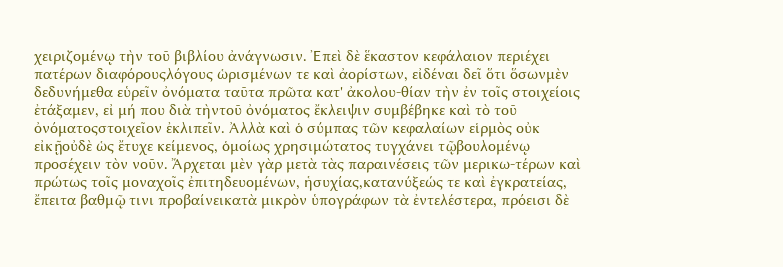χειριζομένῳ τὴν τοῦ βιβλίου ἀνάγνωσιν. Ἐπεὶ δὲ ἕκαστον κεφάλαιον περιέχει πατέρων διαφόρουςλόγους ὡρισμένων τε καὶ ἀορίστων, εἰδέναι δεῖ ὅτι ὅσωνμὲν δεδυνήμεθα εὑρεῖν ὀνόματα ταῦτα πρῶτα κατ' ἀκολου-θίαν τὴν ἐν τοῖς στοιχείοις ἐτάξαμεν, εἰ μή που διὰ τὴντοῦ ὀνόματος ἔκλειψιν συμβέβηκε καὶ τὸ τοῦ ὀνόματοςστοιχεῖον ἐκλιπεῖν. Ἀλλὰ καὶ ὁ σύμπας τῶν κεφαλαίων εἱρμὸς οὐκ εἰκῇοὐδὲ ὡς ἔτυχε κείμενος, ὁμοίως χρησιμώτατος τυγχάνει τῷβουλομένῳ προσέχειν τὸν νοῦν. Ἄρχεται μὲν γὰρ μετὰ τὰς παραινέσεις τῶν μερικω-τέρων καὶ πρώτως τοῖς μοναχοῖς ἐπιτηδευομένων, ἡσυχίας,κατανύξεώς τε καὶ ἐγκρατείας, ἔπειτα βαθμῷ τινι προβαίνεικατὰ μικρὸν ὑπογράφων τὰ ἐντελέστερα, πρόεισι δὲ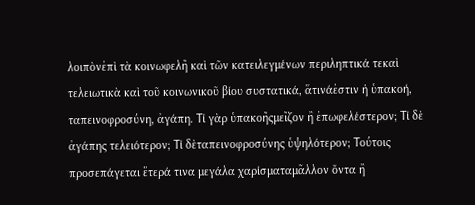λοιπὸνἐπὶ τὰ κοινωφελῆ καὶ τῶν κατειλεγμένων περιληπτικά τεκαὶ τελειωτικὰ καὶ τοῦ κοινωνικοῦ βίου συστατικά, ἅτινάἐστιν ἡ ὑπακοή, ταπεινοφροσύνη, ἀγάπη. Τί γὰρ ὑπακοῆςμεῖζον ἢ ἐπωφελέστερον; Τί δὲ ἀγάπης τελειότερον; Τί δὲταπεινοφροσύνης ὑψηλότερον; Τούτοις προσεπάγεται ἕτερά τινα μεγάλα χαρίσματαμᾶλλον ὄντα ἢ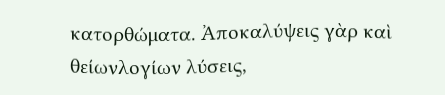κατορθώματα. Ἀποκαλύψεις γὰρ καὶ θείωνλογίων λύσεις,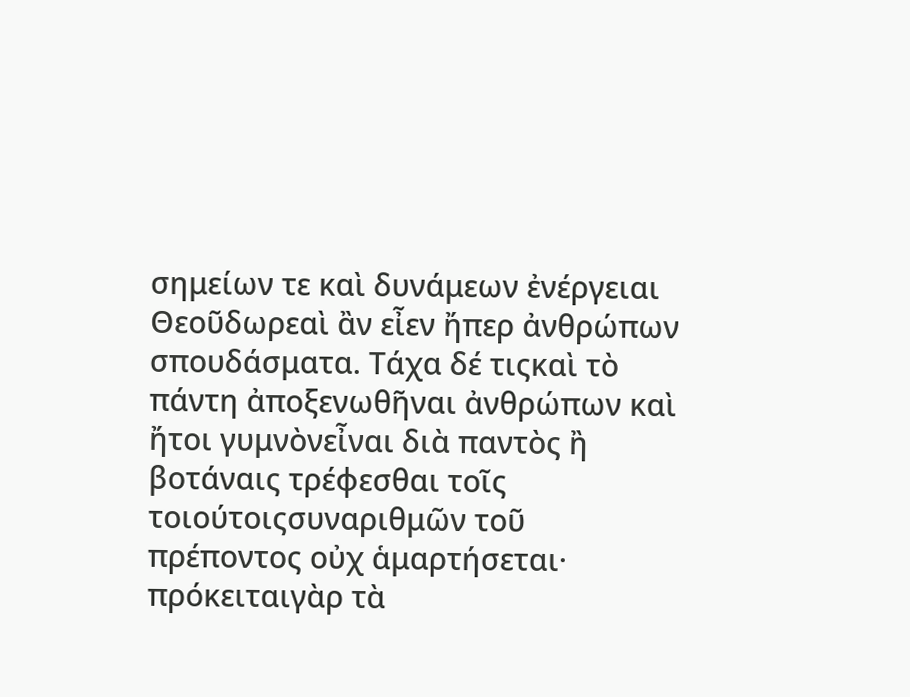σημείων τε καὶ δυνάμεων ἐνέργειαι Θεοῦδωρεαὶ ἂν εἶεν ἤπερ ἀνθρώπων σπουδάσματα. Τάχα δέ τιςκαὶ τὸ πάντη ἀποξενωθῆναι ἀνθρώπων καὶ ἤτοι γυμνὸνεἶναι διὰ παντὸς ἢ βοτάναις τρέφεσθαι τοῖς τοιούτοιςσυναριθμῶν τοῦ πρέποντος οὐχ ἁμαρτήσεται· πρόκειταιγὰρ τὰ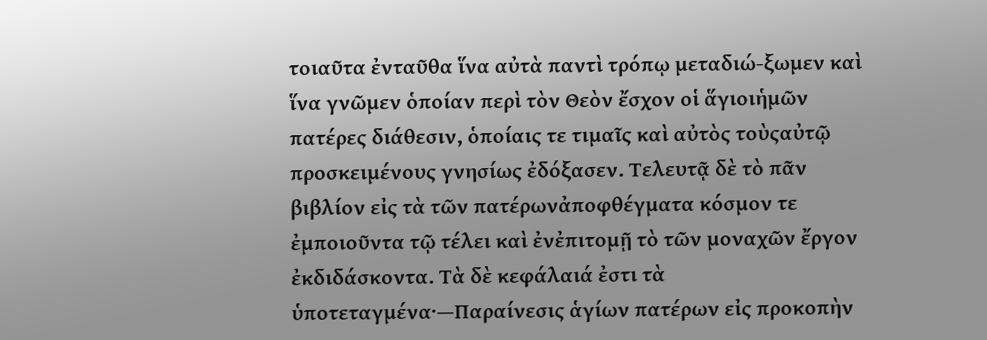τοιαῦτα ἐνταῦθα ἵνα αὐτὰ παντὶ τρόπῳ μεταδιώ-ξωμεν καὶ ἵνα γνῶμεν ὁποίαν περὶ τὸν Θεὸν ἔσχον οἱ ἅγιοιἡμῶν πατέρες διάθεσιν, ὁποίαις τε τιμαῖς καὶ αὐτὸς τοὺςαὐτῷ προσκειμένους γνησίως ἐδόξασεν. Τελευτᾷ δὲ τὸ πᾶν βιβλίον εἰς τὰ τῶν πατέρωνἀποφθέγματα κόσμον τε ἐμποιοῦντα τῷ τέλει καὶ ἐνἐπιτομῇ τὸ τῶν μοναχῶν ἔργον ἐκδιδάσκοντα. Τὰ δὲ κεφάλαιά ἐστι τὰ ὑποτεταγμένα·—Παραίνεσις ἁγίων πατέρων εἰς προκοπὴν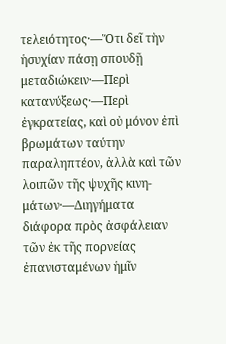τελειότητος·—Ὅτι δεῖ τὴν ἡσυχίαν πάσῃ σπουδῇ μεταδιώκειν·—Περὶ κατανύξεως·—Περὶ ἐγκρατείας, καὶ οὐ μόνον ἐπὶ βρωμάτων ταύτην παραληπτέον, ἀλλὰ καὶ τῶν λοιπῶν τῆς ψυχῆς κινη- μάτων·—Διηγήματα διάφορα πρὸς ἀσφάλειαν τῶν ἐκ τῆς πορνείας ἐπανισταμένων ἡμῖν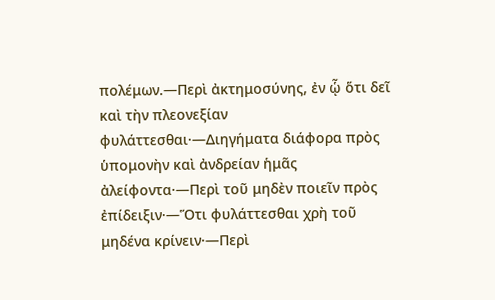πολέμων.—Περὶ ἀκτημοσύνης, ἐν ᾧ ὅτι δεῖ καὶ τὴν πλεονεξίαν φυλάττεσθαι·—Διηγήματα διάφορα πρὸς ὑπομονὴν καὶ ἀνδρείαν ἡμᾶς ἀλείφοντα·—Περὶ τοῦ μηδὲν ποιεῖν πρὸς ἐπίδειξιν·—Ὅτι φυλάττεσθαι χρὴ τοῦ μηδένα κρίνειν·—Περὶ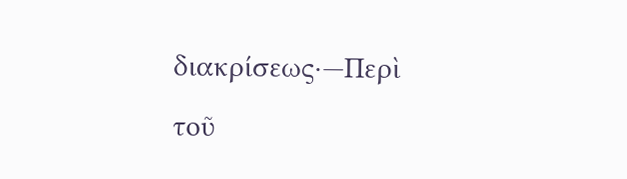διακρίσεως·—Περὶ τοῦ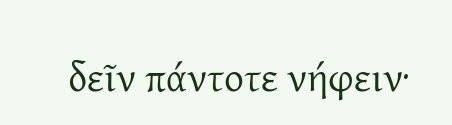δεῖν πάντοτε νήφειν·